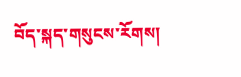བོད་སྐད་གསུངས་རོགས།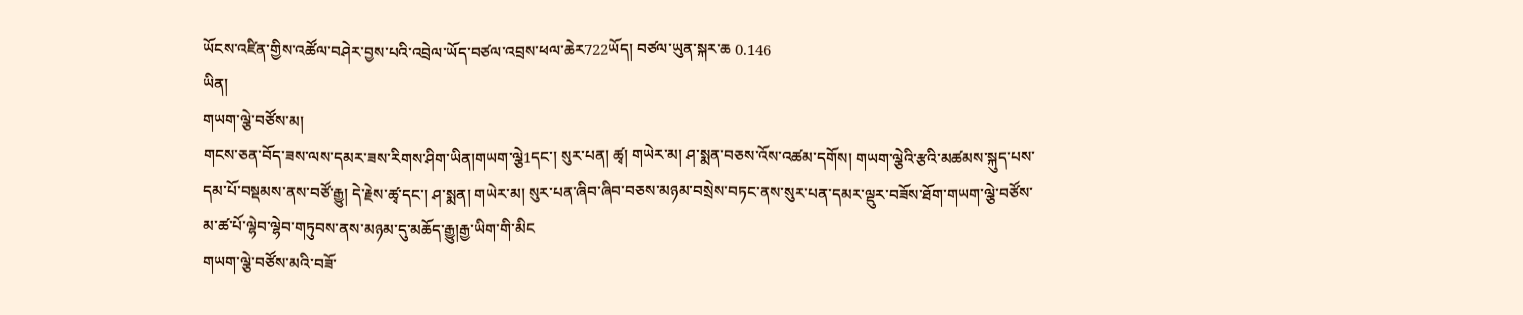ཡོངས་འཛིན་གྱིས་འཚོལ་བཤེར་བྱས་པའི་འབྲེལ་ཡོད་བཙལ་འབྲས་ཕལ་ཆེར722ཡོད། བཙལ་ཡུན་སྐར་ཆ 0.146
ཡིན།
གཡག་ལྕེ་བཙོས་མ།
གངས་ཅན་བོད་ཟས་ལས་དམར་ཟས་རིགས་ཤིག་ཡིན།གཡག་ལྕེ1དང་། སུར་པན། ཚྭ། གཡེར་མ། ཤ་སྨན་བཅས་འོས་འཚམ་དགོས། གཡག་ལྕེའི་རྩའི་མཚམས་སྐུད་པས་དམ་པོ་བསྡམས་ནས་བཙོ་རྒྱུ། དེ་རྗེས་ཚྭ་དང་། ཤ་སྨན། གཡེར་མ། སུར་པན་ཞིབ་ཞིབ་བཅས་མཉམ་བསྲེས་བཏང་ནས་སུར་པན་དམར་ལྡུར་བཟོས་ཐོག་གཡག་ལྕེ་བཙོས་མ་ཚ་པོ་ལྷེབ་ལྷེབ་གཏུབས་ནས་མཉམ་དུ་མཆོད་རྒྱུ།རྒྱ་ཡིག་གི་མིང
གཡག་ལྕེ་བཙོས་མའི་བཟོ་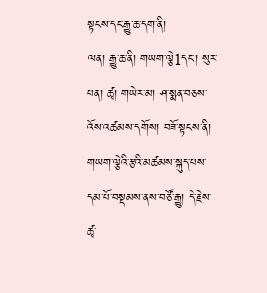སྟངས་དང་རྒྱུ་ཆ་དག་ནི།
ལན། རྒྱུ་ཆ་ནི། གཡག་ལྕེ1དང་། སུར་པན། ཚྭ། གཡེར་མ། ཤ་སྨན་བཅས་འོས་འཚམས་དགོས། བཟོ་སྟངས་ནི། གཡག་ལྕེའི་རྩའི་མཚམས་སྐུད་པས་དམ་པོ་བསྡམས་ནས་བཙོ་རྒྱུ། དེ་རྗེས་ཚྭ་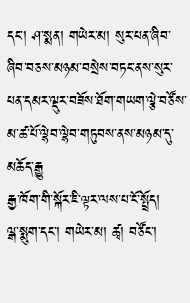དང་། ཤ་སྨན། གཡེར་མ། སུར་པན་ཞིབ་ཞིབ་བཅས་མཉམ་བསྲེས་བཏང་ནས་སུར་པན་དམར་ལྡུར་བཟོས་ཐོག་གཡག་ལྕེ་བཙོས་མ་ཚ་པོ་ལྷེབ་ལྷེབ་གཏུབས་ནས་མཉམ་དུ་མཆོད་རྒྱུ
རྒྱ་ཁོག་གི་སྐོར་ཇི་ལྟར་ལས་པ་ངོ་སྤྲོད།
ལྒ་སྨུག་དང་། གཡེར་མ། ཚྭ། བཙོང་།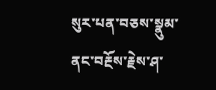སུར་པན་བཅས་སྣུམ་ནང་བརྔོས་རྗེས་ཤ་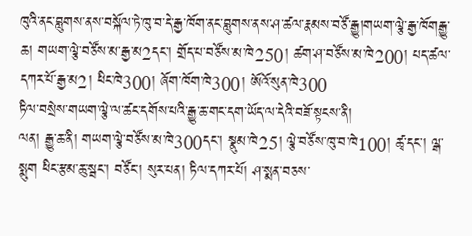ཁུའི་ནང་བླུགས་ནས་བསྐོལ་ཏེ་ཁུ་བ་དེ་རྒྱ་ཁོག་ནང་བླུགས་ནས་ཤ་ཚལ་རྣམས་བཙོ་རྒྱུ།གཡག་ལྕེ་རྒྱ་ཁོགརྒྱུ་ཆ། གཡག་ལྕེ་བཙོས་མ་རྒྱ་མ2དང་། གྲོད་པ་བཙོས་མ་ཁེ250། ཚག་ཤ་བཙོས་མ་ཁེ200། པད་ཚལ་དཀར་པོ་རྒྱ་མ2། ཕིང་ཁེ300། ཞོག་ཁོག་ཁེ300། ཨོའོ་སུན་ཁེ300
ཏིལ་བསྲེས་གཡག་ལྕེ་ལ་ཚང་དགོས་པའི་རྒྱུ་ཆ་གང་དག་ཡོད་ལ་དེའི་བཟོ་སྟངས་ནི།
ལན། རྒྱུ་ཆ་ནི། གཡག་ལྕེ་བཙོས་མ་ཁེ300དང་། སྣུམ་ཁེ25། ལྕེ་བཙོས་ཁུ་བ་ཁེ100། ཚྭ་དང་། ལྒ་སྨུག ཕིང་རྩམ་ཆུ་སྦང་། བཙོང་། སུར་པན། ཏིལ་དཀར་པོ། ཤ་སྨན་བཅས་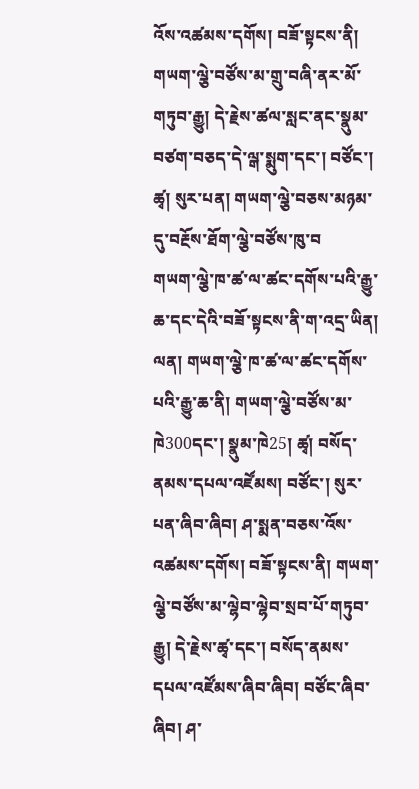འོས་འཚམས་དགོས། བཟོ་སྟངས་ནི། གཡག་ལྕེ་བཙོས་མ་གྲུ་བཞི་ནར་མོ་གཏུབ་རྒྱུ། དེ་རྗེས་ཚལ་སླང་ནང་སྣུམ་བཙག་བཅད་དེ་ལྒ་སྨུག་དང་། བཙོང་། ཚྭ། སུར་པན། གཡག་ལྕེ་བཅས་མཉམ་དུ་བརྔོས་ཐོག་ལྕེ་བཙོས་ཁུ་བ
གཡག་ལྕེ་ཁ་ཚ་ལ་ཚང་དགོས་པའི་རྒྱུ་ཆ་དང་དེའི་བཟོ་སྟངས་ནི་ག་འདྲ་ཡིན།
ལན། གཡག་ལྕེ་ཁ་ཚ་ལ་ཚང་དགོས་པའི་རྒྱུ་ཆ་ནི། གཡག་ལྕེ་བཙོས་མ་ཁེ300དང་། སྣུམ་ཁེ25། ཚྭ། བསོད་ནམས་དཔལ་འཛོམས། བཙོང་། སུར་པན་ཞིབ་ཞིབ། ཤ་སྨན་བཅས་འོས་འཚམས་དགོས། བཟོ་སྟངས་ནི། གཡག་ལྕེ་བཙོས་མ་ལྷེབ་ལྷེབ་སྲབ་པོ་གཏུབ་རྒྱུ། དེ་རྗེས་ཚྭ་དང་། བསོད་ནམས་དཔལ་འཛོམས་ཞིབ་ཞིབ། བཙོང་ཞིབ་ཞིབ། ཤ་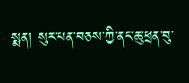སྨན། སུར་པན་བཅས་ཀྱི་ནང་ཆུ་ཕྲན་བུ་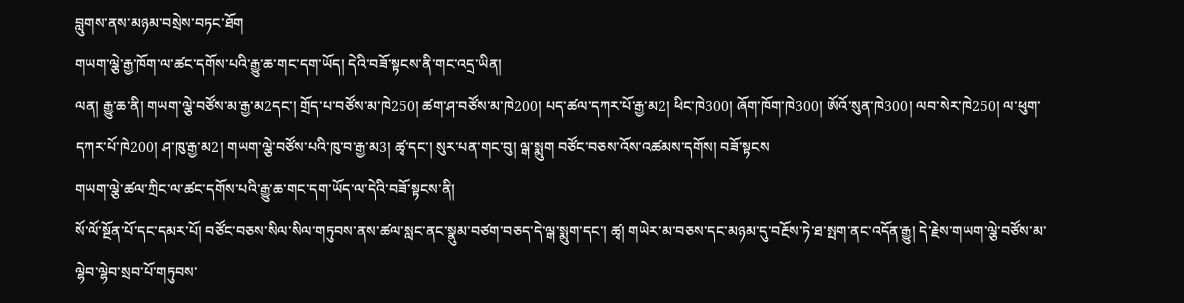བླུགས་ནས་མཉམ་བསྲེས་བཏང་ཐོག
གཡག་ལྕེ་རྒྱ་ཁོག་ལ་ཚང་དགོས་པའི་རྒྱུ་ཆ་གང་དག་ཡོད། དེའི་བཟོ་སྟངས་ནི་གང་འདྲ་ཡིན།
ལན། རྒྱུ་ཆ་ནི། གཡག་ལྕེ་བཙོས་མ་རྒྱ་མ2དང་། གྲོད་པ་བཙོས་མ་ཁེ250། ཚག་ཤ་བཙོས་མ་ཁེ200། པད་ཚལ་དཀར་པོ་རྒྱ་མ2། ཕིང་ཁེ300། ཞོག་ཁོག་ཁེ300། ཨོའོ་སུན་ཁེ300། ལབ་སེར་ཁེ250། ལ་ཕུག་དཀར་པོ་ཁེ200། ཤ་ཁུ་རྒྱ་མ2། གཡག་ལྕེ་བཙོས་པའི་ཁུ་བ་རྒྱ་མ3། ཚྭ་དང་། སུར་པན་གང་བུ། ལྒ་སྨུག བཙོང་བཅས་འོས་འཚམས་དགོས། བཟོ་སྟངས
གཡག་ལྕེ་ཚལ་ཀྲིང་ལ་ཚང་དགོས་པའི་རྒྱུ་ཆ་གང་དག་ཡོད་ལ་དེའི་བཟོ་སྟངས་ནི།
སོ་ལོ་སྔོན་པོ་དང་དམར་པོ། བཙོང་བཅས་སིལ་སིལ་གཏུབས་ནས་ཚལ་སླང་ནང་སྣུམ་བཙག་བཅད་དེ་ལྒ་སྨུག་དང་། ཚྭ། གཡེར་མ་བཅས་དང་མཉམ་དུ་བརྔོས་ཏེ་ཐ་སྤག་ནང་འདོན་རྒྱུ། དེ་རྗེས་གཡག་ལྕེ་བཙོས་མ་ལྷེབ་ལྷེབ་སྲབ་པོ་གཏུབས་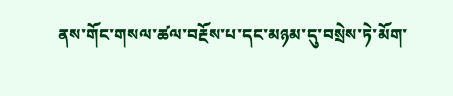ནས་གོང་གསལ་ཚལ་བརྔོས་པ་དང་མཉམ་དུ་བསྲེས་ཏེ་མོག་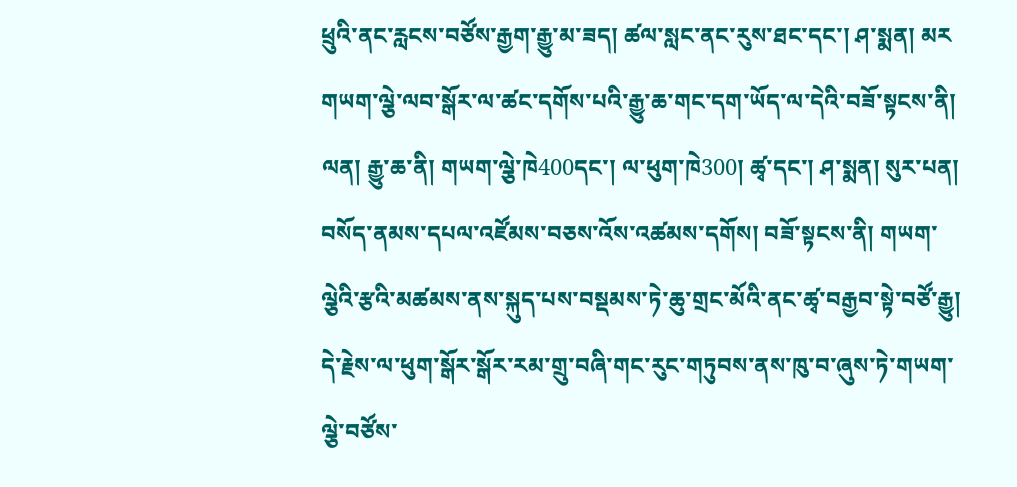ཕྲུའི་ནང་རླངས་བཙོས་རྒྱག་རྒྱུ་མ་ཟད། ཚལ་སླང་ནང་རུས་ཐང་དང་། ཤ་སྨན། མར
གཡག་ལྕེ་ལབ་སྒོར་ལ་ཚང་དགོས་པའི་རྒྱུ་ཆ་གང་དག་ཡོད་ལ་དེའི་བཟོ་སྟངས་ནི།
ལན། རྒྱུ་ཆ་ནི། གཡག་ལྕེ་ཁེ400དང་། ལ་ཕུག་ཁེ300། ཚྭ་དང་། ཤ་སྨན། སུར་པན། བསོད་ནམས་དཔལ་འཛོམས་བཅས་འོས་འཚམས་དགོས། བཟོ་སྟངས་ནི། གཡག་ལྕེའི་རྩའི་མཚམས་ནས་སྐུད་པས་བསྡམས་ཏེ་ཆུ་གྲང་མོའི་ནང་ཚྭ་བརྒྱབ་སྟེ་བཙོ་རྒྱུ། དེ་རྗེས་ལ་ཕུག་སྒོར་སྒོར་རམ་གྲུ་བཞི་གང་རུང་གཏུབས་ནས་ཁུ་བ་ཞུས་ཏེ་གཡག་ལྕེ་བཙོས་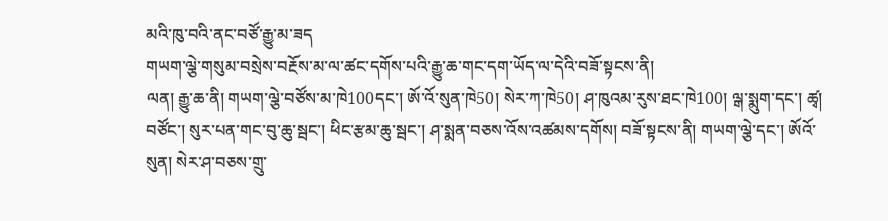མའི་ཁུ་བའི་ནང་བཙོ་རྒྱུ་མ་ཟད
གཡག་ལྕེ་གསུམ་བསྲེས་བརྔོས་མ་ལ་ཚང་དགོས་པའི་རྒྱུ་ཆ་གང་དག་ཡོད་ལ་དེའི་བཟོ་སྟངས་ནི།
ལན། རྒྱུ་ཆ་ནི། གཡག་ལྕེ་བཙོས་མ་ཁེ100དང་། ཨོ་འོ་སུན་ཁེ50། སེར་ཀ་ཁེ50། ཤ་ཁུའམ་རུས་ཐང་ཁེ100། ལྒ་སྨུག་དང་། ཚྭ། བཙོང་། སུར་པན་གང་བུ་ཆུ་སྦང་། ཕིང་རྩམ་ཆུ་སྦང་། ཤ་སྨན་བཅས་འོས་འཚམས་དགོས། བཟོ་སྟངས་ནི། གཡག་ལྕེ་དང་། ཨོའོ་སུན། སེར་ཤ་བཅས་གྲུ་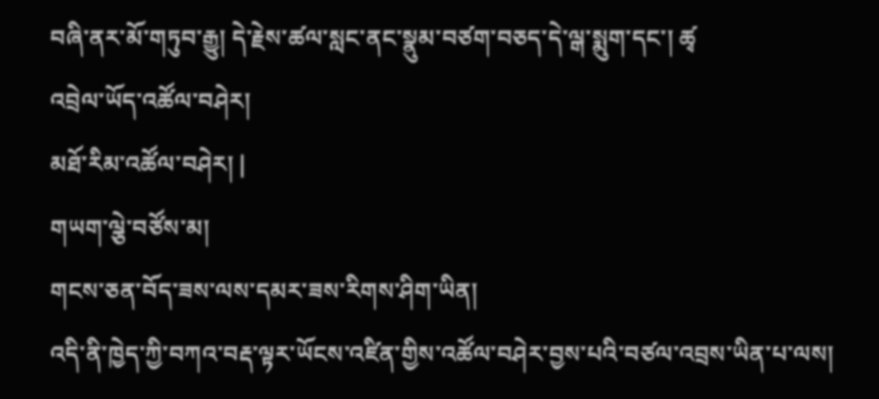བཞི་ནར་མོ་གཏུབ་རྒྱུ། དེ་རྗེས་ཚལ་སླང་ནང་སྣུམ་བཙག་བཅད་དེ་ལྒ་སྨུག་དང་། ཚྭ
འབྲེལ་ཡོད་འཚོལ་བཤེར།
མཐོ་རིམ་འཚོལ་བཤེར། |
གཡག་ལྕེ་བཙོས་མ།
གངས་ཅན་བོད་ཟས་ལས་དམར་ཟས་རིགས་ཤིག་ཡིན།
འདི་ནི་ཁྱེད་ཀྱི་བཀའ་བརྡ་ལྟར་ཡོངས་འཛིན་གྱིས་འཚོལ་བཤེར་བྱས་པའི་བཙལ་འབྲས་ཡིན་པ་ལས།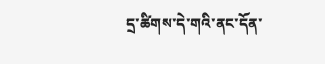དྲ་ཚིགས་དེ་གའི་ནང་དོན་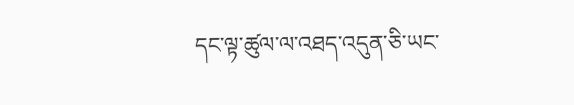དང་ལྟ་ཚུལ་ལ་འཐད་འདུན་ཅི་ཡང་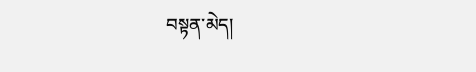བསྟན་མེད།